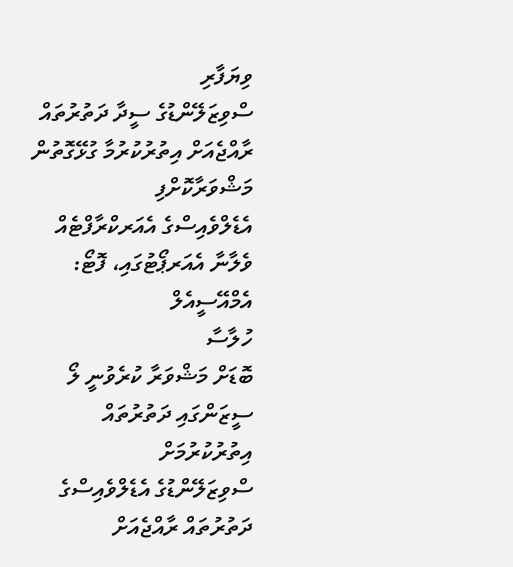ވިޔަފާރި
ސްވިޒަލޭންޑުގެ ސީދާ ދަތުރުތައް ރާއްޖެއަށް އިތުރުކުރުމާ ގުޅޭގޮތުން މަޝްވަރާކޮށްފި
އެޑެލްވެއިސްގެ އެއަރކްރާފްޓެއް ވެލާނާ އެއަރޕޯޓުގައި، ފޮޓޯ: އެމްއޭސީއެލް
ހުލާސާ
ބޮޑަށް މަޝްވަރާ ކުރެވުނީ ލޯ ސީޒަންގައި ދަތުރުތައް އިތުރުކުރުމަށް
ސްވިޒަލޭންޑުގެ އެޑެލްވެއިސްގެ ދަތުރުތައް ރާއްޖެއަށް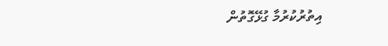އިތުރުކުރުމާ ގުޅޭގޮތުން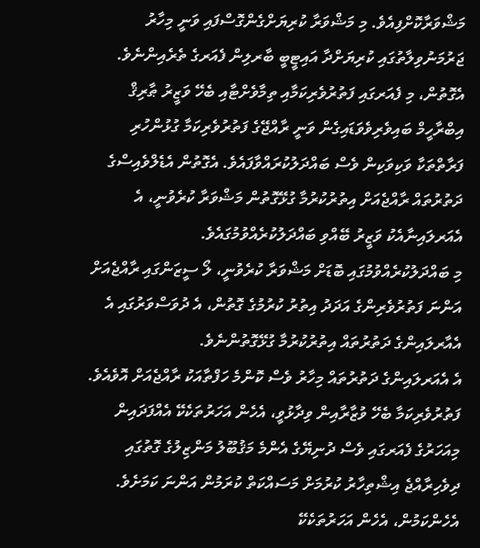މަޝްވަރާކޮށްފިއެވެ. މި މަޝްވަރާ ކުރިޔަށްގެންގޮސްފައި ވަނީ މިހާރު ޖަރުމަނުވިލާތުގައި ކުރިޔަށްދާ އައިޓީބީ ބާރލިން ފެއަރގެ ތެރެއިންނެވެ.
އެގޮތުން، މި ފެއަރގައި ފަތުރުވެރިކަމާއި ތިމާވެށްޓާއި ބެހޭ ވަޒީރު ޠާރިޤް އިބްރާހީމް ބައިވެރިވެވަޑައިގެން ވަނީ ރާއްޖޭގެ ފަތުރުވެރިކަމާ ގުޅުންހުރި ފަރާތްތަކާ ވަކިވަކިން ވެސް ބައްދަލުކުރައްވާފައެވެ. އެގޮތުން އެޑެލްވެއިސްގެ ދަތުރުތައް ރާއްޖެއަށް އިތުރުކުރުމާ ގުޅޭގޮތުން މަޝްވަރާ ކުރެވުނީ، އެ އެއަރލައިނާއެކު ވަޒީރު ބޭއްވި ބައްދަލުކުރެއްވުމުގައެވެ.
މި ބައްދަލުކުރެއްވުމުގައި ބޮޑަށް މަޝްވަރާ ކުރެވުނީ، ލޯ ސީޒަންގައި ރާއްޖެއަށް އަންނަ ފަތުރުވެރިންގެ އަދަދު އިތުރު ކުރުމުގެ ގޮތުން، އެ ދުވަސްވަރުގައި އެ އެއާރލައިންގެ ދަތުރުތައް އިތުރުކުރުމާ ގުޅޭގޮތުންނެވެ.
އެ އެއަރލައިންގެ ދަތުރުތައް މިހާރު ވެސް ކޮންމެ ހަފްތާއަކު ރާއްޖެއަށް އޮވެއެވެ.
ފަތުރުވެރިކަމާ ބެހޭ ވުޒާރާއިން ވިދާޅުވީ، އެހެން އަހަރުތަކެކޭ އެއްފަދައިން މިއަހަރުގެ ފެއަރގައި ވެސް ދުނިޔޭގެ އެންމެ މަޤުބޫލު މަންޒިލުގެ ގޮތުގައި ދިވެހިރާއްޖެ އިޝްތިހާރު ކުރުމަށް މަސައްކަތް ކުރަމުން އަންނަ ކަމަށެވެ. އެހެންކަމުން، އެހެން އަހަރުތަކެކޭ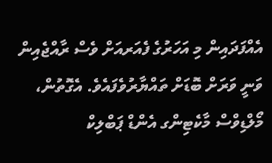އެއްފަދައިން މި އަހަރުގެ ފެއަރއަށް ވެސް ރާއްޖެއިން ވަނީ ވަރަށް ބޮޑަށް ތައްޔާރުވެފައެވެ. އެގޮތުން، މޯލްޑިވްސް މާކެޓިންގ އެންޑް ޕަބްލިކް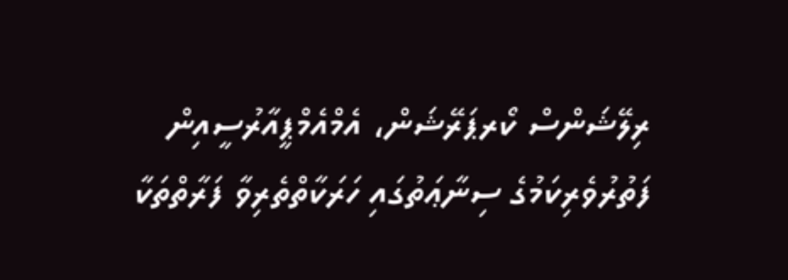ރިލޭޝަންސް ކޯރޕަރޭޝަން، އެމްއެމްޕީއާރުސީއިން ފަތުރުވެރިކަމުގެ ސިނާޢަތުގައި ހަރަކާތްތެރިވާ ފަރާތްތަކާ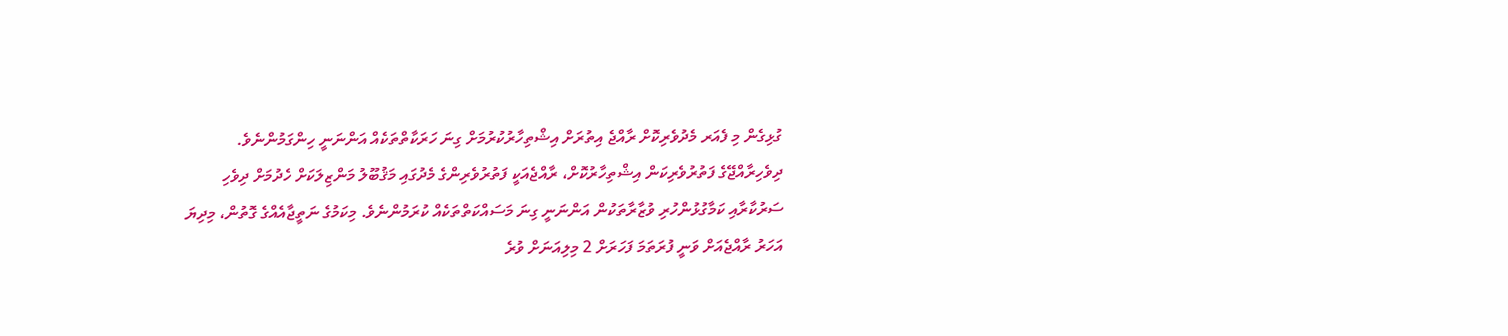ގުޅިގެން މި ފެއަރ މެދުވެރިކޮށް ރާއްޖެ އިތުރަށް އިޝްތިހާރުކުރުމަށް ގިނަ ހަރަކާތްތަކެއް އަންނަނީ ހިންގަމުންނެވެ.
ދިވެހިރާއްޖޭގެ ފަތުރުވެރިކަން އިޝްތިހާރުކޮށް، ރާއްޖެއަކީ ފަތުރުވެރިންގެ މެދުގައި މަޤުބޫލު މަންޒިލަކަށް ހެދުމަށް ދިވެހި ސަރުކާރާއި ކަމާގުޅުންހުރި ވުޒާރާތަކުން އަންނަނީ ގިނަ މަސައްކަތްތަކެއް ކުރަމުންނެވެ. މިކަމުގެ ނަތީޖާއެއްގެ ގޮތުން، މިދިޔަ އަހަރު ރާއްޖެއަށް ވަނީ ފުރަތަމަ ފަހަރަށް 2 މިލިއަނަށް ވުރެ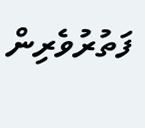ފަތުރުވެރިން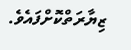ޒިޔާރަތްކޮށްފައެވެ.